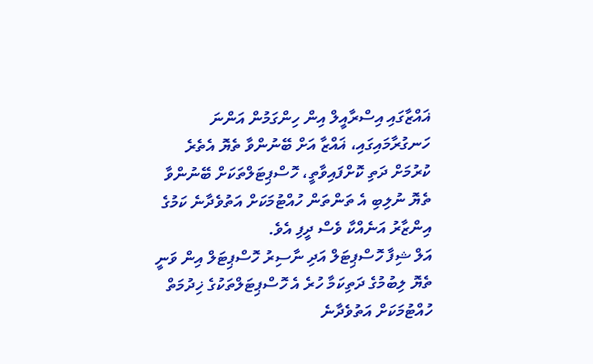ޣައްޒާގައި އިސްރާއީލް އިން ހިންގަމުން އަންނަ ހަނގުރާމައިގައި، ޣައްޒާ އަށް ބޭނުންވާ ތެޔޮ އެތެރެ ކުރުމަށް ދަތި ކޮށްފައިވާތީ، ހޮސްޕިޓަލްތަކަށް ބޭނުންވާ ތެޔޮ ނުލިބި އެ ތަންތަން ހުއްޓުމަކަށް އަތުވެދާނެ ކަމުގެ އިންޒާރު އަނެއްކާ ވެސް ދީފި އެވެ.
އަލް ޝިފާ ހޮސްޕިޓަލް އަދި ނާސިރު ހޮސްޕިޓަލް އިން ވަނީ ތެޔޮ ލިބުމުގެ ދަތިކަމާ ހުރެ އެ ހޮސްޕިޓަލްތަކުގެ ޚިދުމަތް ހުއްޓުމަކަށް އަތުވެދާނެ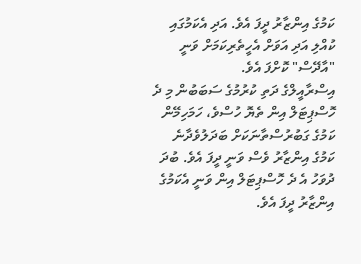ކަމުގެ އިންޒާރު ދީފަ އެވެ. އަދި އެކަމުގައި ކުއްލި އަދި އަވަށް އެހީތެރިކަމަށް ވަނީ "އާދޭސް" ކޮށްފަ އެވެ.
އިސްރާއީލްގެ ދަތި ކުރުމުގެ ސަބަބުން މި ދެ ހޮސްޕިޓަލް އިން ތެޔޮ ހުސްވެ، ހަމަހިމޭން ކަމުގެ ގަބުރުސްތާނަކަށް ބަދަލުވެދާނެ ކަމުގެ އިންޒާރު ވެސް ވަނީ ދީފަ އެވެ. ބުދަ ދުވަހު އެ ދެ ހޮސްޕިޓަލް އިން ވަނީ އެކަމުގެ އިންޒާރު ދީފަ އެވެ.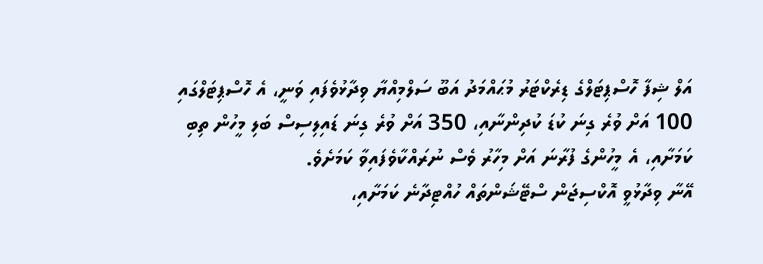އަލް ޝިފާ ހޮސްޕިޓަލްގެ ޑިރެކްޓަރު މުޙައްމަދު އަބޫ ސަލްމިއްޔާ ވިދާޅުވެފައި ވަނީ، އެ ހޮސްޕިޓަލްގައި 100 އަށް ވުރެ ގިނަ ކުޑަ ކުދިންނާއި، 350 އަށް ވުރެ ގިނަ ޑައިލިސިސް ބަލި މީހުން ތިބި ކަމަށާއި، އެ މީހުންގެ ފުރާނަ އަށް މިހާރު ވެސް ނުރައްކާވެފައިވާ ކަމަށެވެ.
އޭނާ ވިދާޅުވީ އޮކްސިޖަން ސްޓޭޝަންތައް ހުއްޓިދާނެ ކަމަށާއި،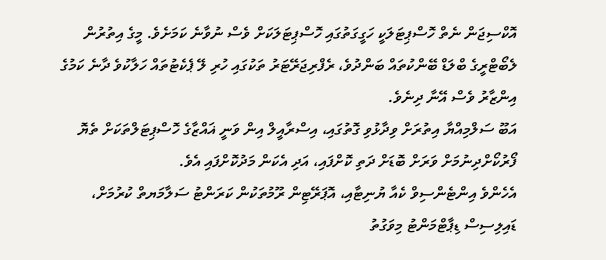އޮކްސިޖަން ނެތް ހޮސްޕިޓަލަކީ ހަގީގަތުގައި ހޮސްޕިޓަލަކަށް ވެސް ނުވާނެ ކަމަށެވެ. މީގެ އިތުރުން ލެބޯޓްރީގެ ބްލަޑް ބޭންކުތައް ބަންދުވެ، ރެފްރިޖަރޭޓަރު ތަކުގައި ހުރި ލޭ ޕެކެޓުތައް ހަލާކުވެ ދާނެ ކަމުގެ އިންޒާރު ވެސް އޭނާ ދިނެވެ.
އަބޫ ސަލްމިއްޔާ އިތުރަށް ވިދާޅުވި ގޮތުގައި، އިސްރާއީލް އިން ވަނީ ޣައްޒާގެ ހޮސްޕިޓަލްތަކަށް ތެޔޮ ފޯރުކޯށްދިނުމަށް ވަރަށް ބޮޑަށް ދަތި ކޮށްފައި، އަދި އެކަން މަދުކޮށްފައި އެވެ.
އެހެންވެ އިންޓެންސިވް ކެއާ ޔުނިޓާއި، އޮޕަރޭޓިން ރޫމުތަކުން ކަރަންޓު ސަލާމަޔތް ކުރުމަށް، ޑައިލިސިސް ޑިޕާޓްމަންޓު މިވަގުތު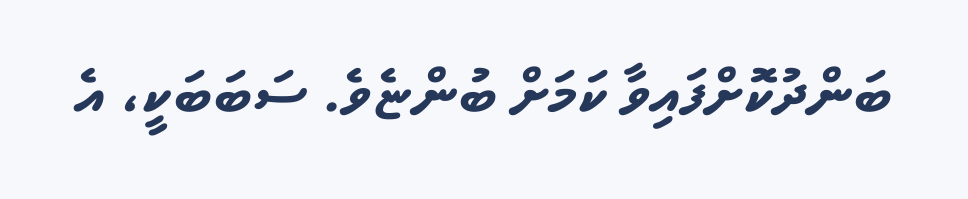ބަންދުކޮށްފައިވާ ކަމަށް ބުންޏެވެ. ސަބަބަކީ، އެ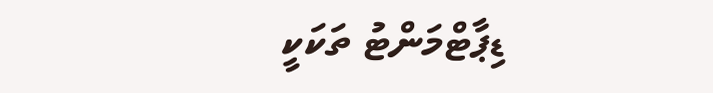ޑިޕާޓްމަންޓު ތަކަކީ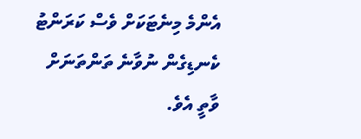އެންމެ މިނެޓަކަށް ވެސް ކަރަންޓު ކެނޑިގެން ނުވާނެ ތަންތަނަށް ވާތީ އެވެ.